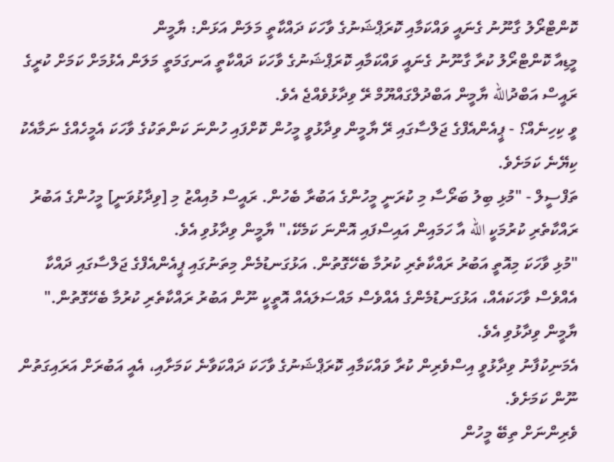ކޮންޓްރޯލު ގާނޫނު ގެނައީ ވައްކަމާއި ކޮރަޕްޝަނުގެ ވާހަކަ ދައްކާތީ މަލަން އަޅަން: ޔާމީން
މީޑިއާ ކޮންޓްރޯލު ކުރާ ގާނޫނު ގެނައީ ވައްކަމާއި ކޮރަޕްޝަނުގެ ވާހަކަ ދައްކާތީ އަނގަމަތީ މަލަން އެޅުމަށް ކަމަށް ކުރީގެ ރައީސް އަބްދުالله ޔާމީން އަބްދުލްގައްޔޫމް ރޭ ވިދާޅުވެއްޖެ އެވެ.
ވީ ކިހިނެއް؟ - ޕީއެންއެފްގެ ޖަލްސާގައި ރޭ ޔާމީން ވިދާޅުވީ މީހުން ކޮށްފައި ހުންނަ ކަންތަކުގެ ވާހަކަ އެމީހެއްގެ ނަމާއެކު ކިޔޭނެ ކަމަށެވެ.
ތަފްސީލް - "މުޅި ބިލު ބަރޯސާ މި ކުރަނީ މީހުންގެ އަބުރާ ބެހުން. ރައީސް މުއިއްޒު މި [ވިދާޅުވަނީ] މީހުންގެ އަބުރު ރައްކާތެރި ކުރުމަކީ الله އާ ހަމައިން އައިސްފައި އޮންނަ ކަމެކޭ،" ޔާމީން ވިދާޅުވި އެވެ.
"މުޅި ވާހަކަ މިއޮތީ އަބުރު ރައްކާތެރި ކުރުމާ ބެހޭގޮތުން. އަޅުގަނޑުމެން މިތަނުގައި ޕީއެންއެފްގެ ޖަލްސާގައި ދައްކާ އެއްވެސް ވާހަކައެއް، އަޅުގަނޑުމެންގެ އެއްވެސް މައްސަލައެއް އޮތީކީ ނޫން އަބުރު ރައްކާތެރި ކުރުމާ ބެހޭގޮތުން." ޔާމީން ވިދާޅުވި އެވެ.
އެމަނިކުފާނު ވިދާޅުވީ އިސްވެރިން ކުރާ ވައްކަމާއި ކޮރަޕްޝަނުގެ ވާހަކަ ދައްކަވާނެ ކަމަށާއި، އެއީ އަބުރަށް އަރައިގަތުން ނޫން ކަމަށެވެ.
ވެރިންނަށް ތިބޭ މީހުން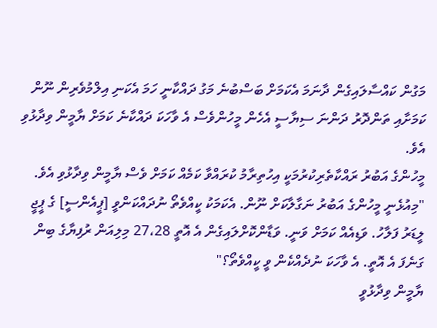މަގުން ކައްސާލައިގެން ދާނަމަ އެކަމަށް ބަސްބުނެ މަގު ދައްކާނީ ހަމަ އެކަނި އިލްމުވެރިން ނޫން ކަމަށާއި ތަންދޮރު ދަންނަ ސިޔާސީ އެހެން މީހުންވެސް އެ ވާހަކަ ދައްކާނެ ކަމަށް ޔާމީން ވިދާޅުވި އެވެ.
މީހުންގެ އަބުރު ރައްކާތެރިކުރުމަކީ އިހުތިރާމު ކުރައްވާ ކަމެއް ކަމަށް ވެސް ޔާމީން ވިދާޅުވި އެވެ.
"މިއުޅެނީ މީހުންގެ އަބުރު ނަގާލާކަށް ނޫން. އެކަމަކު ކީއްވެތޯ ނުދައްކަންވީ [ޕީއެންސީ] ގެ ޕީޖީ ލީޑަރު ފަލާހު. ވަޑިއެއް ކަމަށް ވަނީ. ވަޑާންކޮށްލައިގެން އެ އޮތީ 27،28 މިލިއަން ރުފިޔާގެ ބިން ގަނެފަ އެ އޮތީ. އެ ވާހަކަ ނުދެއްކެން ވީ ކީއްވެތޯ؟"
ޔާމީން ވިދާޅުވީ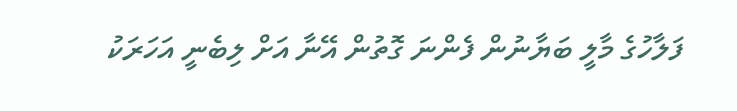ފަލާހުގެ މާލީ ބަޔާނުން ފެންނަ ގޮތުން އޭނާ އަށް ލިބެނީ އަހަރަކު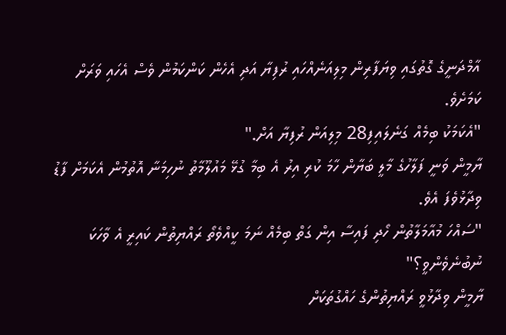އާމްދަނީގެ ގޮތުގައި ވިޔަފާރިން މިލިއަނެއްހައި ރުފިޔާ އަދި އެހެން ކަންކަމުން ވެސް އެހައި ވަރަށް ކަމަށެވެ.
"އެކަމަކު ބިމެއް ގަނެލައިފި28 މިލިއަން ރުފިޔާ އަށް."
ޔާމީން ވަނީ ފަލާހުގެ މާލީ ބަޔާން ހާމަ ކުރި އިރު އެ ބިމާ ގުޅޭ މައުލޫމާތު ނުހިމަނާ އޮތުމުން އެކަމަށް ފާޑު ވިދާޅުވެފަ އެވެ.
"ސައްހަ މުއާމަލާތުން ހޯދި ފައިސާ އިން ގަތް ބިމެއް ނަމަ ކީއްވެތޯ ރައްޔިތުން ކައިރީ އެ ވާހަކަ ނުބުނެވެންވީ؟"
ޔާމީން ވިދާޅުވީ ރައްޔިތުންގެ ހައްގުތަކަށް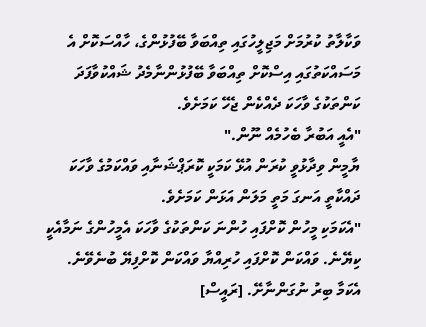ވަކާލާތު ކުރުމަށް މަޖިލީހުގައި ތިއްބަވާ ބޭފުޅުންގެ، ހާއްސަކޮށް އެ މަސައްކަތުގައި އިސްކޮށް ތިއްބަވާ ބޭފުޅުންނާމެދު ޝައްކުވާފަދަ ކަންތަކުގެ ވާހަކަ ދެއްކެން ޖެހޭ ކަމަށެވެ.
"އެއީ އަބުރާ ބެހުމެއް ނޫން."
ޔާމީން ވިދާޅުވީ ކުރަން އުޅޭ ކަމަކީ ކޮރަޕްޝަނާއި ވައްކަމުގެ ވާހަކަ ދައްކާތީ އަނގަ މަތީ މަލަން އަޅަން ކަމަށެވެ.
"އެކަމަކި މީހުން ކޮށްފައި ހުންނަ ކަންތަކުގެ ވާހަކަ އެމީހުންގެ ނަމާއެކީ ކިޔޭނެ. ވައްކަން ކޮށްފައި ހުރިއްޔާ ވައްކަން ކޮށްފިޔޭ ބުނެވޭނެ. އެކަމާ ބިރު ނުގަންނާށޭ. [ރައީސް]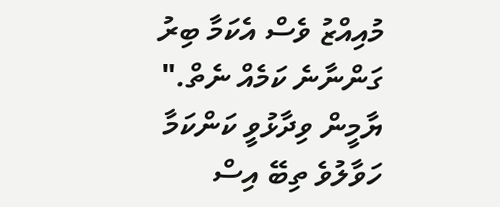މުއިއްޒު ވެސް އެކަމާ ބިރު ގަންނާނެ ކަމެއް ނެތް."
ޔާމީން ވިދާޅުވީ ކަންކަމާ ހަވާލުވެ ތިބޭ އިސް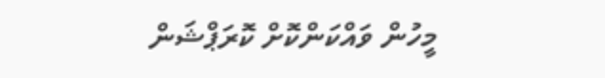މީހުން ވައްކަންކޮށް ކޮރަޕްޝަން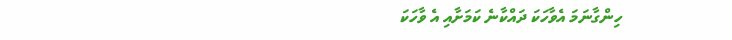ހިންގާނަމަ އެވާހަކަ ދައްކާނެ ކަމަށާއި އެ ވާހަކަ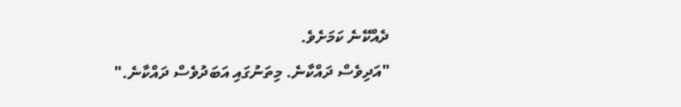ދެއްކޭނެ ކަމަށެވެ.
"އަދިވެސް ދައްކާނެ. މިތަނުގައި އަބަދުވެސް ދައްކާނެ."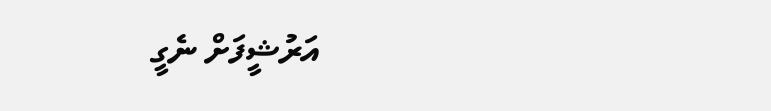އަރުޝީފަށް ނެގީ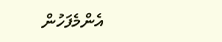އެންމެފަހުން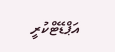އަޕްޑޭޓްކުރީ